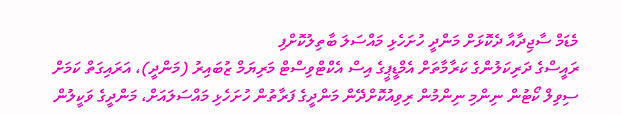މެޑަމް ސާޖިދާއާ ދެކޮޅަށް މަންދީ ހުށަހެޅި މައްސަލަ ބާތިލުކޮށްފި
ރައީސްގެ ދަރިކަލުންގެ ކަރާމާތަށް އެމްޑީޕީގެ އިސް އެކްޓްވިސްޓް މަރިޔަމް ޒުބައިރު (މަންދީ)، އަރައިގަތް ކަމަށް ސިވިލް ކޯޓުން ނިންމި ނިންމުން ރިވިއުކޮށްދޭން މަންދީގެ ފަރާތުން ހުށަހެޅި މައްސަލައަށް، މަންދީގެ ވަކީލުން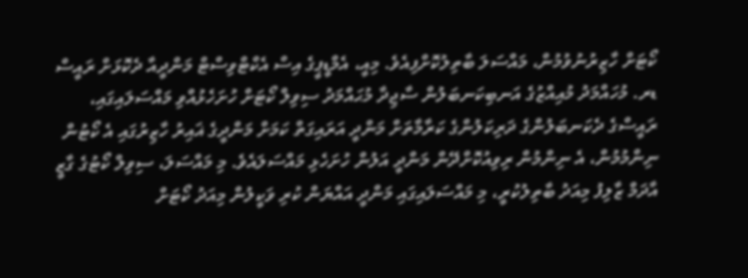ކޯޓަށް ހާޒިރުނުވުމުން، މައްސަލަ ބާތިލުކޮށްފިއެވެ. މިއީ، އެމްޑީޕީގެ އިސް އެކްޓްވިސްޓް މަންދީއާ ދެކޮޅަށް ރައީސް ޑރ. މުހައްމަދު މުއިއްޒުގެ އަނބިކަނބަލުން ސާޖިދާ މުޙައްމަދު ސިވިލް ކޯޓަށް ހުށަހެޅުއްވި މައްސަލައިގައި، ރައީސްގެ ދެކަނބަލުންގެ ދަރިކަލުންގެ ކަރާމާތަށް މަންދީ އަރައިގަތް ކަމަށް މަންދީގެ ޣައިރު ހާޒިރުގައި އެ ކޯޓުން ނިންމުމުން، އެ ނިންމުން ރިވިއުކޮށްދޭން މަންދީ އަލުން ހުށަހެޅި މައްސަލައެވެ. މި މައްސަލަ، ސިވިލް ކޯޓުގެ ގާޒީ އާދަމް ޒާލިފު މިއަދު ބާތިލުކުރީ، މި މައްސަލައިގައި މަންދީ އައްޔަން ކުރި ވަކީލުން މިއަދު ކޯޓަށް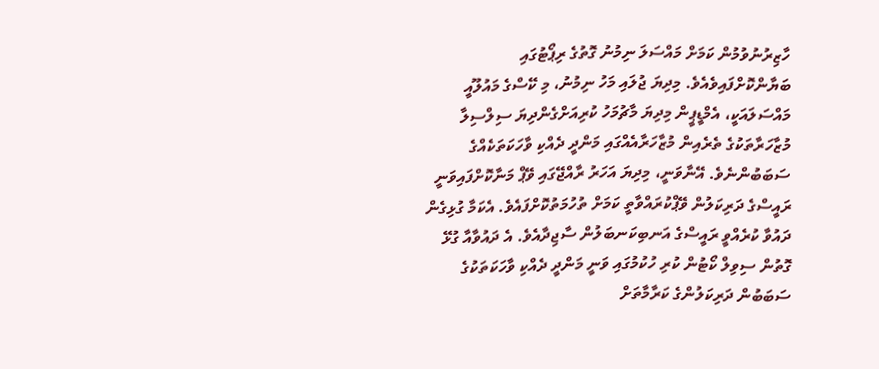ހާޒިރުނުވުމުން ކަމަށް މައްސަލަ ނިމުނު ގޮތުގެ ރިޕޯޓުގައި ބަޔާންކޮށްފައިވެއެވެ. މިދިޔަ ޖުލައި މަހު ނިމުނު، މި ކޭސްގެ މައުލޫއީ މައްސަލައަކީ، އެމްޑީޕީން މިދިޔަ މާޗުމަހު ކުރިއަށްގެންދިޔަ ސިލްސިލާ މުޒާހަރާތަކުގެ ތެރެއިން މުޒާހަރާއެއްގައި މަންދީ ދެއްކި ވާހަކަތަކެއްގެ ސަބަބުންނެވެ. އޭނާވަނީ، މިދިޔަ އަހަރު ރާއްޖޭގައި ވޭޕް މަނާކޮށްފައިވަނީ ރައީސްގެ ދަރިކަލުން ވޭޕްކުރައްވާތީ ކަމަށް ތުހުމަތުކޮށްފައެވެ. އެކަމާ ގުޅިގެން ދައުވާ ކުރެއްވީ ރައީސްގެ އަނބިކަނބަލުން ސާޖިދާއެވެ. އެ ދައުވާއާ ގުޅޭ ގޮތުން ސިވިލް ކޯޓުން ކުރި ހުކުމުގައި ވަނީ މަންދީ ދެއްކި ވާހަކަތަކުގެ ސަބަބުން ދަރިކަލުންގެ ކަރާމާތަށް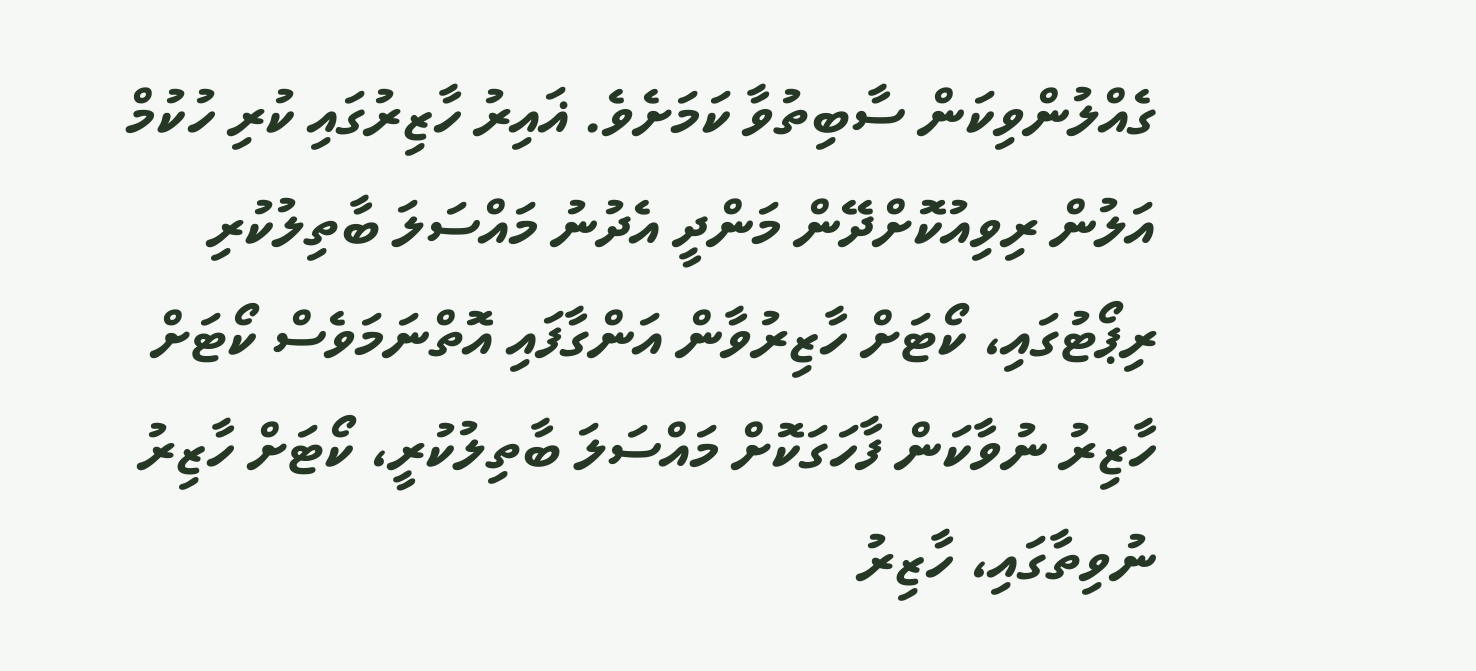ގެއްލުންވިކަން ސާބިތުވާ ކަމަށެވެ. ޣައިރު ހާޒިރުގައި ކުރި ހުކުމް އަލުން ރިވިއުކޮށްދޭން މަންދީ އެދުނު މައްސަލަ ބާތިލުކުރި ރިޕޯޓުގައި، ކޯޓަށް ހާޒިރުވާން އަންގާފައި އޮތްނަމަވެސް ކޯޓަށް ހާޒިރު ނުވާކަން ފާހަގަކޮށް މައްސަލަ ބާތިލުކުރީ، ކޯޓަށް ހާޒިރު ނުވިތާގައި، ހާޒިރު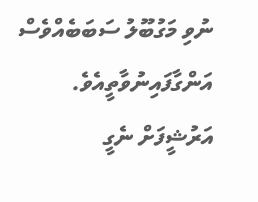ނުވި މަގުބޫލު ސަބަބެއްވެސް އަންގާފައިނުވާތީއެވެ.
އަރުޝީފަށް ނެގީ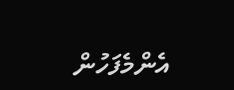އެންމެފަހުން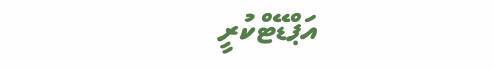އަޕްޑޭޓްކުރީ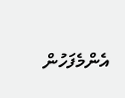އެންމެފަހުން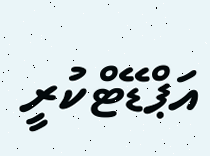އަޕްޑޭޓްކުރީ